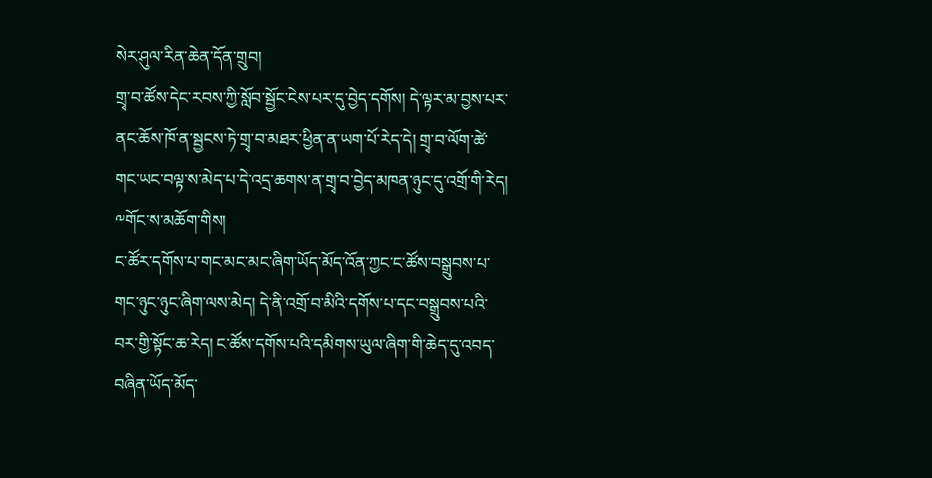སེར་ཤུལ་རིན་ཆེན་དོན་གྲུབ།
གྲྭ་བ་ཚོས་དེང་རབས་ཀྱི་སློབ་སྦྱོང་ངེས་པར་དུ་བྱེད་དགོས། དེ་ལྟར་མ་བྱས་པར་ནང་ཆོས་ཁོ་ན་སྦྱངས་ཏེ་གྲྭ་བ་མཐར་ཕྱིན་ན་ཡག་པོ་རེད་དེ། གྲྭ་བ་ལོག་ཚེ་གང་ཡང་བལྟ་ས་མེད་པ་དེ་འདྲ་ཆགས་ན་གྲྭ་བ་བྱེད་མཁན་ཉུང་དུ་འགྲོ་གི་རེད། ༸གོང་ས་མཆོག་གིས།
ང་ཚོར་དགོས་པ་གང་མང་མང་ཞིག་ཡོད་མོད་འོན་ཀྱང་ང་ཚོས་བསྒྲུབས་པ་གང་ཉུང་ཉུང་ཞིག་ལས་མེད། དེ་ནི་འགྲོ་བ་མིའི་དགོས་པ་དང་བསྒྲུབས་པའི་བར་གྱི་སྟོང་ཆ་རེད། ང་ཚོས་དགོས་པའི་དམིགས་ཡུལ་ཞིག་གི་ཆེད་དུ་འབད་བཞིན་ཡོད་མོད་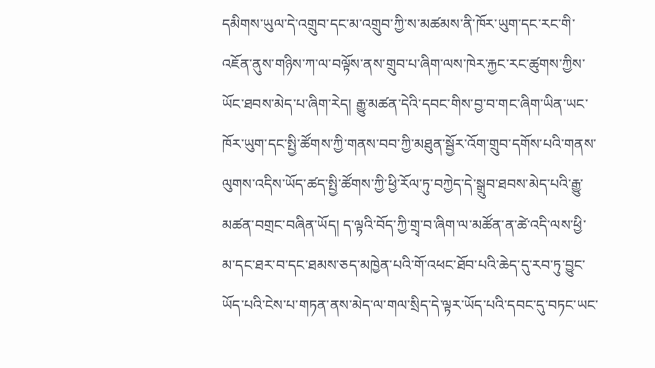དམིགས་ཡུལ་དེ་འགྲུབ་དང་མ་འགྲུབ་ཀྱི་ས་མཚམས་ནི་ཁོར་ཡུག་དང་རང་གི་འཇོན་ནུས་གཉིས་ཀ་ལ་བལྟོས་ནས་གྲུབ་པ་ཞིག་ལས་ཁེར་རྐྱང་རང་ཚུགས་ཀྱིས་ཡོང་ཐབས་མེད་པ་ཞིག་རེད། རྒྱུ་མཚན་དེའི་དབང་གིས་བྱ་བ་གང་ཞིག་ཡིན་ཡང་ཁོར་ཡུག་དང་སྤྱི་ཚོགས་ཀྱི་གནས་བབ་ཀྱི་མཐུན་སྦྱོར་འོག་གྲུབ་དགོས་པའི་གནས་ལུགས་འདིས་ཡོད་ཚད་སྤྱི་ཚོགས་ཀྱི་ཕྱི་རོལ་ཏུ་བཀྱེད་དེ་སྒྲུབ་ཐབས་མེད་པའི་རྒྱུ་མཚན་བགྲང་བཞིན་ཡོད། ད་ལྟའི་བོད་ཀྱི་གྲྭ་བ་ཞིག་ལ་མཚོན་ན་ཚེ་འདི་ལས་ཕྱི་མ་དང་ཐར་བ་དང་ཐམས་ཅད་མཁྱེན་པའི་གོ་འཕང་ཐོབ་པའི་ཆེད་དུ་རབ་ཏུ་བྱུང་ཡོད་པའི་ངེས་པ་གཏན་ནས་མེད་ལ་གལ་སྲིད་དེ་ལྟར་ཡོད་པའི་དབང་དུ་བཏང་ཡང་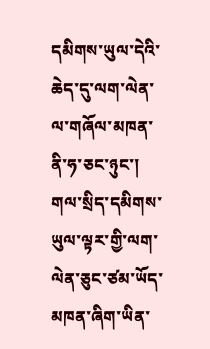དམིགས་ཡུལ་དེའི་ཆེད་དུ་ལག་ལེན་ལ་གཞོལ་མཁན་ནི་ཧ་ཅང་ཉུང་། གལ་སྲིད་དམིགས་ཡུལ་ལྟར་གྱི་ལག་ལེན་ཅུང་ཙམ་ཡོད་མཁན་ཞིག་ཡིན་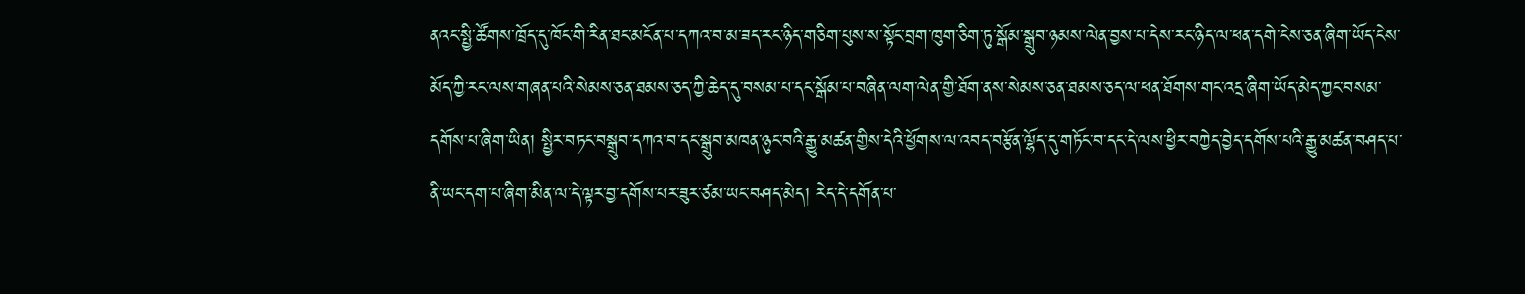ནའང་སྤྱི་ཚོགས་ཁྲོད་དུ་ཁོང་གི་རིན་ཐང་མངོན་པ་དཀའ་བ་མ་ཟད་རང་ཉིད་གཅིག་པུས་ས་སྟོང་བྲག་ཁུག་ཅིག་ཏུ་སྒོམ་སྒྲུབ་ཉམས་ལེན་བྱས་པ་དེས་རང་ཉིད་ལ་ཕན་དགེ་ངེས་ཅན་ཞིག་ཡོད་ངེས་མོད་ཀྱི་རང་ལས་གཞན་པའི་སེམས་ཅན་ཐམས་ཅད་ཀྱི་ཆེད་དུ་བསམ་པ་དང་སྒོམ་པ་བཞིན་ལག་ལེན་གྱི་ཐོག་ནས་སེམས་ཅན་ཐམས་ཅད་ལ་ཕན་ཐོགས་གང་འདྲ་ཞིག་ཡོད་མེད་ཀྱང་བསམ་དགོས་པ་ཞིག་ཡིན། སྤྱིར་བཏང་བསྒྲུབ་དཀའ་བ་དང་སྒྲུབ་མཁན་ཉུང་བའི་རྒྱུ་མཚན་གྱིས་དེའི་ཕྱོགས་ལ་འབད་བརྩོན་ལྷོད་དུ་གཏོང་བ་དང་དེ་ལས་ཕྱིར་བཀྱེད་བྱེད་དགོས་པའི་རྒྱུ་མཚན་བཤད་པ་ནི་ཡང་དག་པ་ཞིག་མིན་ལ་དེ་ལྟར་བྱ་དགོས་པར་ཟུར་ཙམ་ཡང་བཤད་མེད། རེད་དེ་དགོན་པ་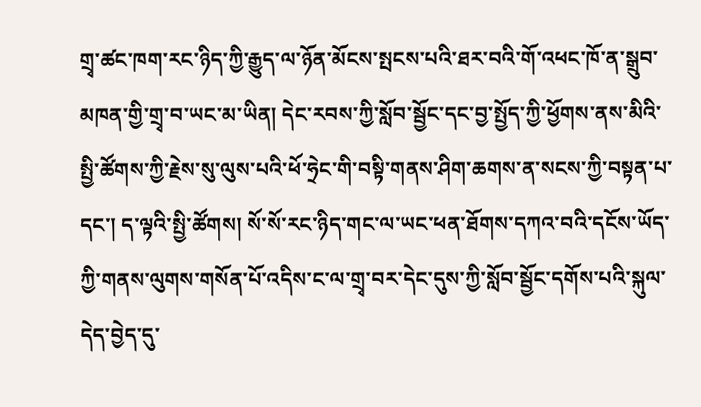གྲྭ་ཚང་ཁག་རང་ཉིད་ཀྱི་རྒྱུད་ལ་ཉོན་མོངས་སྤངས་པའི་ཐར་བའི་གོ་འཕང་ཁོ་ན་སྒྲུབ་མཁན་གྱི་གྲྭ་བ་ཡང་མ་ཡིན། དེང་རབས་ཀྱི་སློབ་སྦྱོང་དང་བྱ་སྤྱོད་ཀྱི་ཕྱོགས་ནས་མིའི་སྤྱི་ཚོགས་ཀྱི་རྗེས་སུ་ལུས་པའི་ཕོ་ཧྲེང་གི་བསྟི་གནས་ཤིག་ཆགས་ན་སངས་ཀྱི་བསྟན་པ་དང་། ད་ལྟའི་སྤྱི་ཚོགས། སོ་སོ་རང་ཉིད་གང་ལ་ཡང་ཕན་ཐོགས་དཀའ་བའི་དངོས་ཡོད་ཀྱི་གནས་ལུགས་གསོན་པོ་འདིས་ང་ལ་གྲྭ་བར་དེང་དུས་ཀྱི་སློབ་སྦྱོང་དགོས་པའི་སྐུལ་དེད་བྱེད་དུ་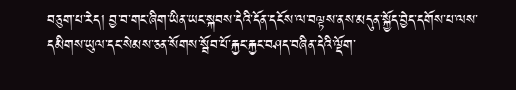བཅུག་པ་རེད། བྱ་བ་གང་ཞིག་ཡིན་ཡང་སྐབས་དེའི་དོན་དངོས་ལ་བལྟས་ནས་མདུན་སྐྱོད་བྱེད་དགོས་པ་ལས་དམིགས་ཡུལ་དང་སེམས་ཅན་སོགས་སྦོབ་པོ་རྐྱང་རྐྱང་བཤད་བཞིན་དེའི་ལྡོག་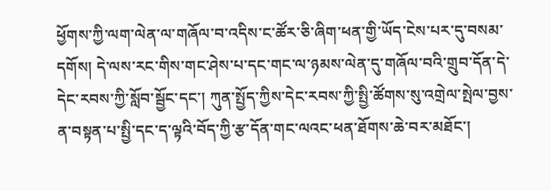ཕྱོགས་ཀྱི་ལག་ལེན་ལ་གཞོལ་བ་འདིས་ང་ཚོར་ཅི་ཞིག་ཕན་གྱི་ཡོད་ངེས་པར་དུ་བསམ་དགོས། དེ་ལས་རང་གིས་གང་ཤེས་པ་དང་གང་ལ་ཉམས་ལེན་དུ་གཞོལ་བའི་གྲུབ་དོན་དེ་དེང་རབས་ཀྱི་སློབ་སྦྱོང་དང་། ཀུན་སྤྱོད་ཀྱིས་དེང་རབས་ཀྱི་སྤྱི་ཚོགས་སུ་འགྲེལ་སྤེལ་བྱས་ན་བསྟན་པ་སྤྱི་དང་ད་ལྟའི་བོད་ཀྱི་རྩ་དོན་གང་ལའང་ཕན་ཐོགས་ཆེ་བར་མཐོང་།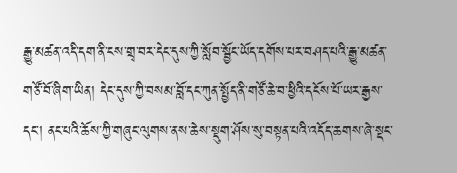རྒྱུ་མཚན་འདི་དག་ནི་ངས་གྲྭ་བར་དེང་དུས་ཀྱི་སློབ་སྦྱོང་ཡོད་དགོས་པར་བཤད་པའི་རྒྱུ་མཚན་གཙོ་བོ་ཞིག་ཡིན། དེང་དུས་ཀྱི་བསམ་བློ་དང་ཀུན་སྤྱོད་ནི་གཙོ་ཆེ་བ་ཕྱིའི་དངོས་པོ་ཡར་རྒྱས་དང་། ནང་པའི་ཆོས་ཀྱི་གཞུང་ལུགས་ནས་ཆེས་སྡུག་ཤོས་སུ་བསྟན་པའི་འདོད་ཆགས་ཞེ་སྡང་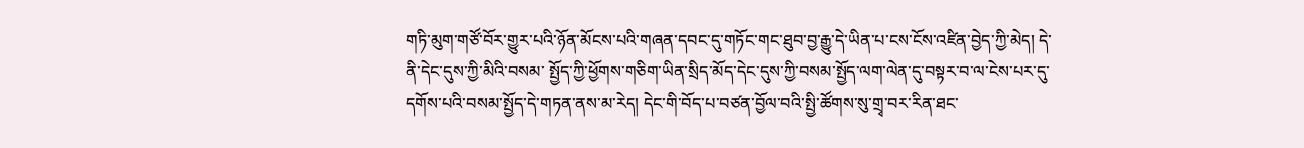གཏི་མུག་གཙོ་བོར་གྱུར་པའི་ཉོན་མོངས་པའི་གཞན་དབང་དུ་གཏོང་གང་ཐུབ་བྱ་རྒྱུ་དེ་ཡིན་པ་ངས་ངོས་འཛིན་བྱེད་ཀྱི་མེད། དེ་ནི་དེང་དུས་ཀྱི་མིའི་བསམ་ སྤྱོད་ཀྱི་ཕྱོགས་གཅིག་ཡིན་སྲིད་མོད་དེང་དུས་ཀྱི་བསམ་སྤྱོད་ལག་ལེན་དུ་བསྟར་བ་ལ་ངེས་པར་དུ་དགོས་པའི་བསམ་སྤྱོད་དེ་གཏན་ནས་མ་རེད། དེང་གི་བོད་པ་བཙན་བྱོལ་བའི་སྤྱི་ཚོགས་སུ་གྲྭ་བར་རིན་ཐང་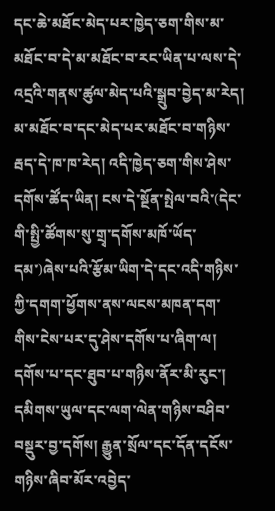དང་ཆེ་མཐོང་མེད་པར་ཁྱེད་ཅག་གིས་མ་མཐོང་བ་དེ་མ་མཐོང་བ་རང་ཡིན་པ་ལས་དེ་འདྲའི་གནས་ཚུལ་མེད་པའི་སྒྲུབ་བྱེད་མ་རེད། མ་མཐོང་བ་དང་མེད་པར་མཐོང་བ་གཉིས་རྦད་དེ་ཁ་ཁ་རེད། འདི་ཁྱེད་ཅག་གིས་ཤེས་དགོས་ཚོད་ཡིན། ངས་དེ་སྔོན་སྤེལ་བའི་(དེང་གི་སྤྱི་ཚོགས་སུ་གྲྭ་དགོས་མཁོ་ཡོད་དམ་)ཞེས་པའི་རྩོམ་ཡིག་དེ་དང་འདི་གཉིས་ཀྱི་དགག་ཕྱོགས་ནས་ལངས་མཁན་དག་གིས་ངེས་པར་དུ་ཤེས་དགོས་པ་ཞིག་ལ། དགོས་པ་དང་ཐུབ་པ་གཉིས་ནོར་མི་རུང་། དམིགས་ཡུལ་དང་ལག་ལེན་གཉིས་བཤིབ་བསྡུར་བྱ་དགོས། རྒྱུན་སྲོལ་དང་དོན་དངོས་གཉིས་ཞིབ་མོར་འབྱེད་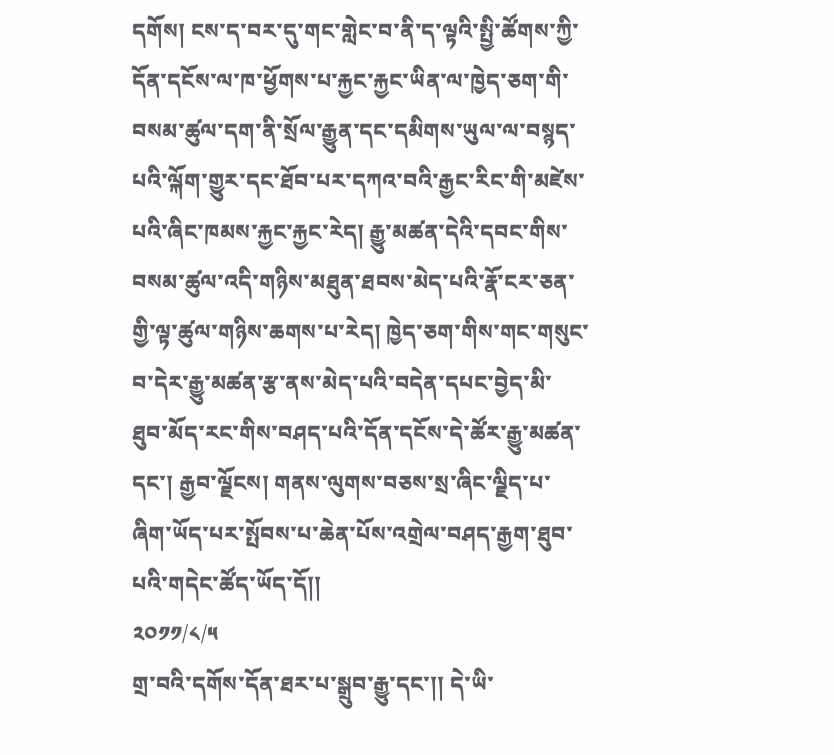དགོས། ངས་ད་བར་དུ་གང་གླེང་བ་ནི་ད་ལྟའི་སྤྱི་ཚོགས་ཀྱི་དོན་དངོས་ལ་ཁ་ཕྱོགས་པ་རྐྱང་རྐྱང་ཡིན་ལ་ཁྱེད་ཅག་གི་བསམ་ཚུལ་དག་ནི་སྲོལ་རྒྱུན་དང་དམིགས་ཡུལ་ལ་བསྙད་པའི་ལྐོག་གྱུར་དང་ཐོབ་པར་དཀའ་བའི་རྒྱང་རིང་གི་མཛེས་པའི་ཞིང་ཁམས་རྐྱང་རྐྱང་རེད། རྒྱུ་མཚན་དེའི་དབང་གིས་བསམ་ཚུལ་འདི་གཉིས་མཐུན་ཐབས་མེད་པའི་རྣོ་ངར་ཅན་གྱི་ལྟ་ཚུལ་གཉིས་ཆགས་པ་རེད། ཁྱེད་ཅག་གིས་གང་གསུང་བ་དེར་རྒྱུ་མཚན་རྩ་ནས་མེད་པའི་བདེན་དཔང་བྱེད་མི་ཐུབ་མོད་རང་གིས་བཤད་པའི་དོན་དངོས་དེ་ཚོར་རྒྱུ་མཚན་དང་། རྒྱབ་ལྗོངས། གནས་ལུགས་བཅས་སྲ་ཞིང་ལྗིད་པ་ཞིག་ཡོད་པར་སྤོབས་པ་ཆེན་པོས་འགྲེལ་བཤད་རྒྱག་ཐུབ་པའི་གདེང་ཚོད་ཡོད་དོ།།
༢༠༡༡/༨/༥
གྲ་བའི་དགོས་དོན་ཐར་པ་སྒྲུབ་རྒྱུ་དང་།། དེ་ཡི་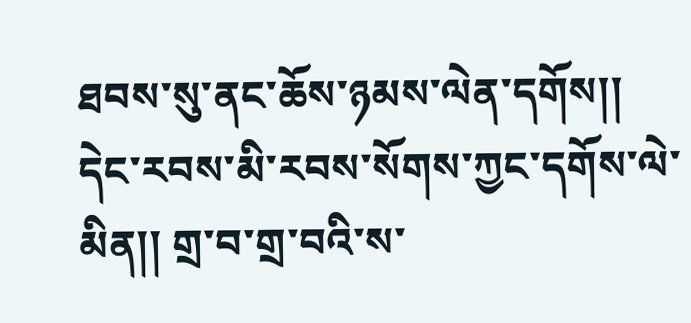ཐབས་སུ་ནང་ཆོས་ཉམས་ལེན་དགོས།།
དེང་རབས་མི་རབས་སོགས་ཀྱང་དགོས་ལེ་མིན།། གྲ་བ་གྲ་བའི་ས་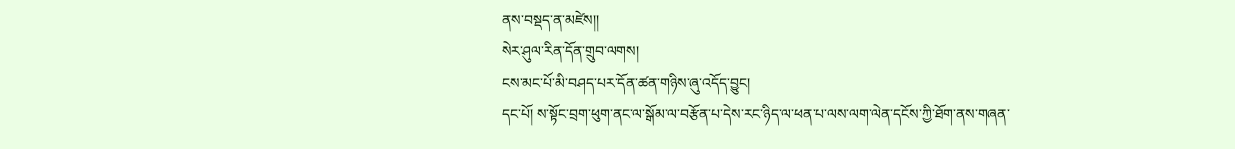ནས་བསྡད་ན་མཛེས།།
སེར་ཤུལ་རིན་དོན་གྲུབ་ལགས།
ངས་མང་པོ་མི་བཤད་པར་དོན་ཚན་གཉིས་ཞུ་འདོད་བྱུང།
དང་པོ། ས་སྟོང་བྲག་ཕུག་ནང་ལ་སྒོམ་ལ་བརྩོན་པ་དེས་རང་ཉིད་ལ་ཕན་པ་ལས་ལག་ལེན་དངོས་ཀྱི་ཐོག་ནས་གཞན་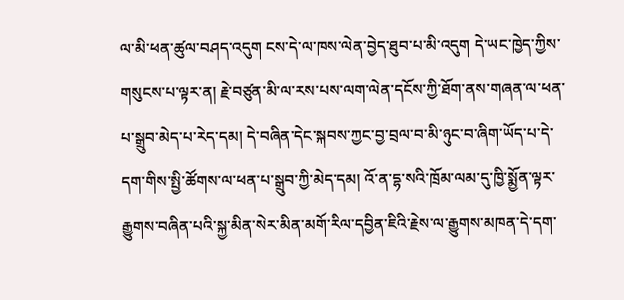ལ་མི་ཕན་ཚུལ་བཤད་འདུག ངས་དེ་ལ་ཁས་ལེན་བྱེད་ཐུབ་པ་མི་འདུག དེ་ཡང་ཁྱེད་ཀྱིས་གསུངས་པ་ལྟར་ན། རྗེ་བཙུན་མི་ལ་རས་པས་ལག་ལེན་དངོས་ཀྱི་ཐོག་ནས་གཞན་ལ་ཕན་པ་སྒྲུབ་མེད་པ་རེད་དམ། དེ་བཞིན་དེང་སྐབས་ཀྱང་བྱ་བྲལ་བ་མི་ཉུང་བ་ཞིག་ཡོད་པ་དེ་དག་གིས་སྤྱི་ཚོགས་ལ་ཕན་པ་སྒྲུབ་ཀྱི་མེད་དམ། འོ་ན་དྷ་སའི་ཁྲོམ་ལམ་དུ་ཁྱི་སྨྱོན་ལྟར་རྒྱུགས་བཞིན་པའི་སྐྱ་མིན་སེར་མིན་མགོ་རིལ་དབྱིན་ཇིའི་རྗེས་ལ་རྒྱུགས་མཁན་དེ་དག་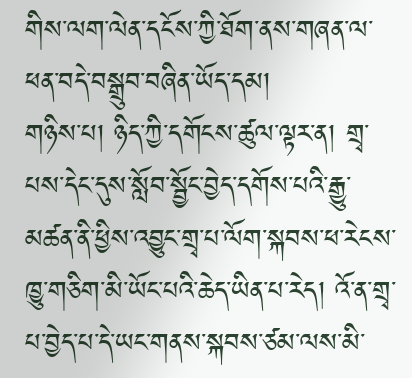གིས་ལག་ལེན་དངོས་ཀྱི་ཐོག་ནས་གཞན་ལ་ཕན་བདེ་བསྒྲུབ་བཞིན་ཡོད་དམ།
གཉིས་པ། ཉིད་ཀྱི་དགོངས་ཚུལ་ལྟར་ན། གྲྭ་པས་དེང་དུས་སློབ་སྦྱོང་བྱེད་དགོས་པའི་རྒྱུ་མཚན་ནི་ཕྱིས་འབྱུང་གྲྭ་པ་ལོག་སྐབས་ཕ་རེངས་ཁྱུ་གཅིག་མི་ཡོང་པའི་ཆེད་ཡིན་པ་རེད། འོ་ན་གྲྭ་པ་བྱེད་པ་དེ་ཡང་གནས་སྐབས་ཙམ་ལས་མི་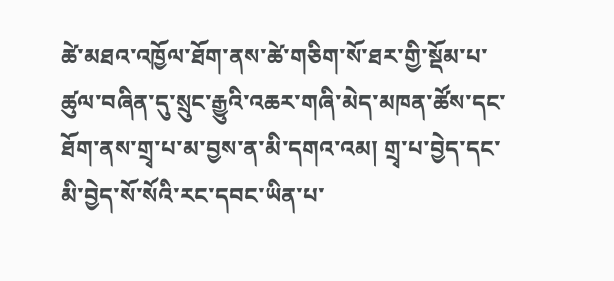ཚེ་མཐའ་འཁྱོལ་ཐོག་ནས་ཚེ་གཅིག་སོ་ཐར་གྱི་སྡོམ་པ་ཚུལ་བཞིན་དུ་སྲུང་རྒྱུའི་འཆར་གཞི་མེད་མཁན་ཚོས་དང་ཐོག་ནས་གྲྭ་པ་མ་བྱས་ན་མི་དགའ་འམ། གྲྭ་པ་བྱེད་དང་མི་བྱེད་སོ་སོའི་རང་དབང་ཡིན་པ་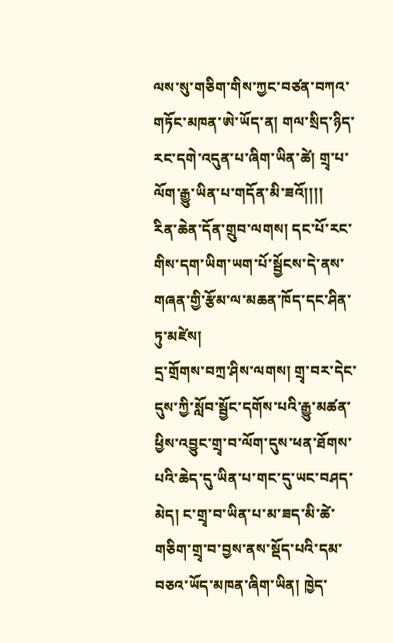ལས་སུ་གཅིག་གིས་ཀྱང་བཙན་བཀའ་གཏོང་མཁན་ཨེ་ཡོད་ན། གལ་སྲིད་ཉིད་རང་དགེ་འདུན་པ་ཞིག་ཡིན་ཚེ། གྲྭ་པ་ལོག་རྒྱུ་ཡིན་པ་གདོན་མི་ཟའོ།།།།
རིན་ཆེན་དོན་གྲུབ་ལགས། དང་པོ་རང་གིས་དག་ཡིག་ཡག་པོ་སྦྱོངས་དེ་ནས་གཞན་གྱི་རྩོམ་ལ་མཆན་ཁོད་དང་ཤིན་ཏུ་མཛེས།
དྲ་གྲོགས་བཀྲ་ཤིས་ལགས། གྲྭ་བར་དེང་དུས་ཀྱི་སློབ་སྦྱོང་དགོས་པའི་རྒྱུ་མཚན་ཕྱིས་འབྱུང་གྲྭ་བ་ལོག་དུས་ཕན་ཐོགས་པའི་ཆེད་དུ་ཡིན་པ་གང་དུ་ཡང་བཤད་མེད། ང་གྲྭ་བ་ཡིན་པ་མ་ཟད་མི་ཚེ་གཅིག་གྲྭ་བ་བྱས་ནས་སྡོད་པའི་དམ་བཅའ་ཡོད་མཁན་ཞིག་ཡིན། ཁྱེད་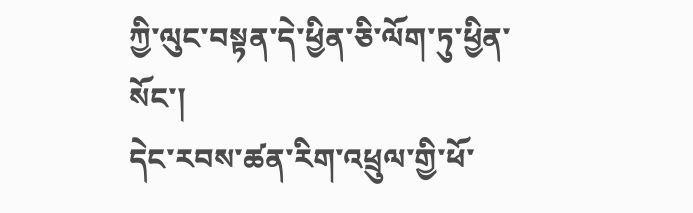ཀྱི་ལུང་བསྟན་དེ་ཕྱིན་ཅི་ལོག་ཏུ་ཕྱིན་སོང་།
དེང་རབས་ཚན་རིག་འཕྲུལ་གྱི་ཕོ་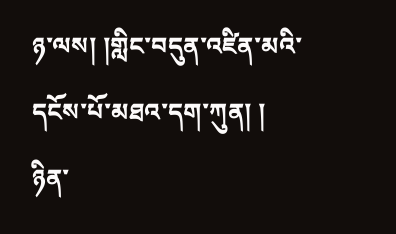ཉ་ལས། །གླིང་བདུན་འཛིན་མའི་དངོས་པོ་མཐའ་དག་ཀུན། །
ཉིན་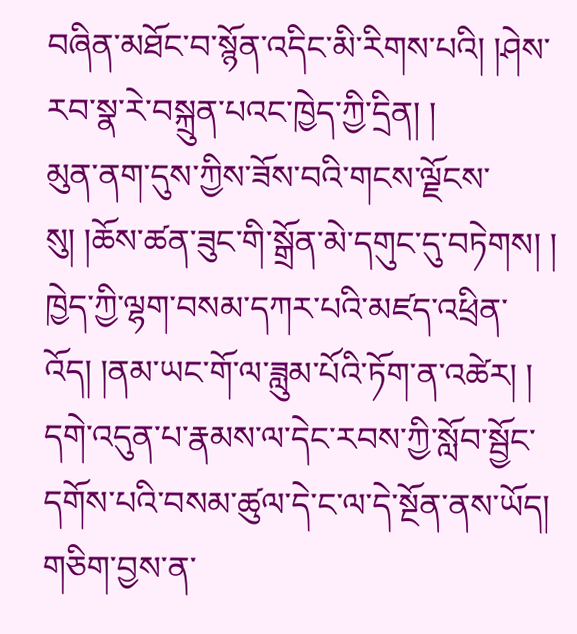བཞིན་མཐོང་བ་སྙོན་འདིང་མི་རིགས་པའི། །ཤེས་རབ་སྣ་རེ་བསྐྲུན་པའང་ཁྱེད་ཀྱི་དྲིན། །
མུན་ནག་དུས་ཀྱིས་ཟོས་བའི་གངས་ལྗོངས་སུ། །ཆོས་ཚན་ཟུང་གི་སྒྲོན་མེ་དགུང་དུ་བཏེགས། །
ཁྱེད་ཀྱི་ལྷག་བསམ་དཀར་པའི་མཛད་འཕྲིན་འོད། །ནམ་ཡང་གོ་ལ་ཟླུམ་པོའི་ཏོག་ན་འཚེར། །
དགེ་འདུན་པ་རྣམས་ལ་དེང་རབས་ཀྱི་སློབ་སྦྱོང་དགོས་པའི་བསམ་ཚུལ་དེ་ང་ལ་དེ་སྔོན་ནས་ཡོད། གཅིག་བྱས་ན་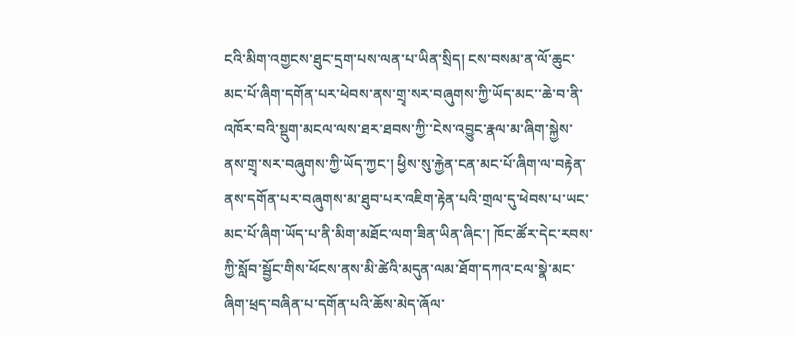ངའི་མིག་འགྱངས་ཐུང་དྲག་པས་ལན་པ་ཡིན་སྲིད། ངས་བསམ་ན་ལོ་ཆུང་མང་པོ་ཞིག་དགོན་པར་ཕེབས་ནས་གྲྭ་སར་བཞུགས་ཀྱི་ཡོད་མང་་ཆེ་བ་ནི་འཁོར་བའི་སྡུག་མངལ་ལས་ཐར་ཐབས་ཀྱི་་ངེས་འབྱུང་རྣལ་མ་ཞིག་སྐྱེས་ནས་གྲྭ་སར་བཞུགས་ཀྱི་ཡོད་ཀྱང་། ཕྱིས་སུ་རྐྱེན་ངན་མང་པོ་ཞིག་ལ་བརྟེན་ནས་དགོན་པར་བཞུགས་མ་ཐུབ་པར་འཇིག་རྟེན་པའི་གྲལ་དུ་ཕེབས་པ་ཡང་མང་པོ་ཞིག་ཡོད་པ་ནི་མིག་མཐོང་ལག་ཟིན་ཡིན་ཞིང་། ཁོང་ཚོར་དེང་རབས་ཀྱི་སློབ་སྦྱོང་གིས་ཕོངས་ནས་མི་ཚེའི་མདུན་ལམ་ཐོག་དཀའ་ངལ་སྣེ་མང་ཞིག་ཕྲད་བཞིན་པ་དགོན་པའི་ཆོས་མེད་ཞོལ་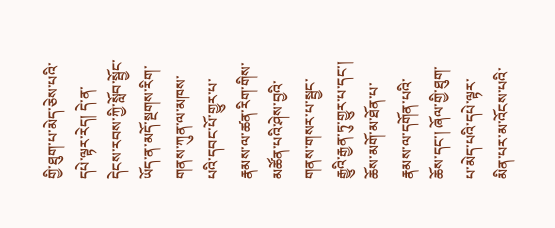གྱི་ཐུག་པ་མེད་ཅེས་པའི་དཔེ་ལྟར་རེད། དེ་ན་དེངས་རབས་ཀྱི་སློབ་སྦྱོང་ཡོད་ན་མདོ་སྔགས་རིག་གནས་ཀུན་ལ་མཁས་པའི་དབང་པོ་གྱུར་པ་རྣམས་ལ་ཚན་རིག་གིས་མཚོན་པའི་ཤེས་བྱའི་གནས་གསར་པ་སྦྱང་རྒྱུའི་རྒྱན་ཏུ་གྱུར་པ་དང་། ཆོས་མགོ་མ་ཐོན་པ་རྣམས་ལ་དགོན་པའི་ཆོས་དང་། ཞོལ་གྱི་ཐུག་པ་མེད་པའི་དཔེ་ལྟར་མིན་པར་མ་འོངས་པའི་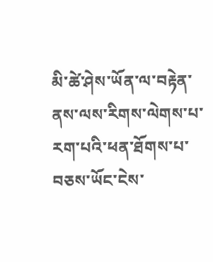མི་ཚེ་ཤེས་ཡོན་ལ་བརྟེན་ནས་ལས་རིགས་ལེགས་པ་རག་པའི་ཕན་ཐོགས་པ་བཅས་ཡོང་ངེས་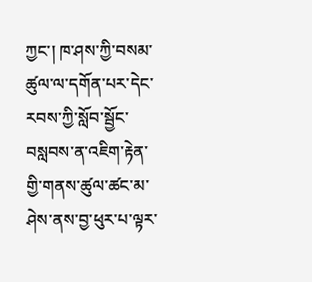ཀྱང་། ཁ་ཤས་ཀྱི་བསམ་ཚུལ་ལ་དགོན་པར་དེང་རབས་ཀྱི་སློབ་སྦྱོང་བསླབས་ན་འཇིག་རྟེན་གྱི་གནས་ཚུལ་ཚང་མ་ཤེས་ནས་བྱ་ཕུར་པ་ལྟར་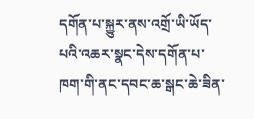དགོན་པ་སྐྱུར་ནས་འགྲོ་ཡི་ཡོད་པའི་འཆར་སྣང་དེས་དགོན་པ་ཁག་གི་ནང་དབང་ཆ་སྒང་ཆེ་ཟིན་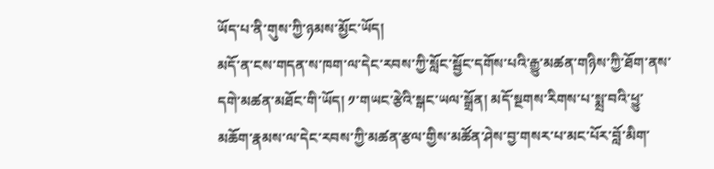ཡོད་པ་ནི་གུས་ཀྱི་ཉམས་མྱོང་ཡོད།
མདོ་ན་ངས་གདན་ས་ཁག་ལ་དེང་རབས་ཀྱི་སློང་སྦྱོང་དགོས་པའི་རྒྱུ་མཚན་གཉིས་ཀྱི་ཐོག་ནས་དགེ་མཚན་མཐོང་གི་ཡོད། ༡་གཡང་རྩེའི་སྒང་ཡལ་སྒྲོན། མདོ་སྔགས་རིགས་པ་སྨྲ་བའི་ཕྱུ་མཆོག་རྣམས་ལ་དེང་རབས་ཀྱི་མཚན་རྩལ་གྱིས་མཚོན་ཤེས་བྱ་གསར་པ་མང་པོར་བློ་མིག་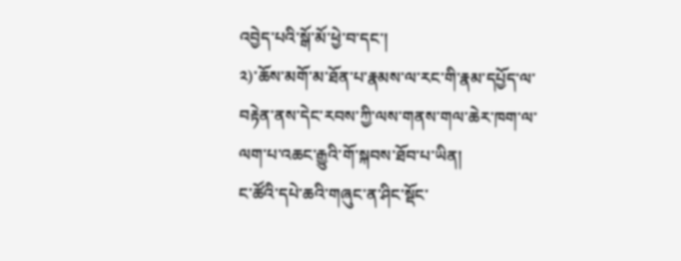འབྱེད་པའི་སྒོ་མོ་ཕྱེ་བ་དང་།
༢)་ཆོས་མགོ་མ་ཐོན་པ་རྣམས་ལ་རང་གི་རྣམ་དཔྱོད་ལ་བརྟེན་ནས་དེང་རབས་ཀྱི་ལས་གནས་གལ་ཆེར་ཁག་ལ་ལག་པ་འཆང་རྒྱུའི་གོ་སྐབས་ཐོབ་པ་ཡིན།
ང་ཚོའི་དཔེ་ཆའི་གཞུང་ན་ཤིང་སྡོང་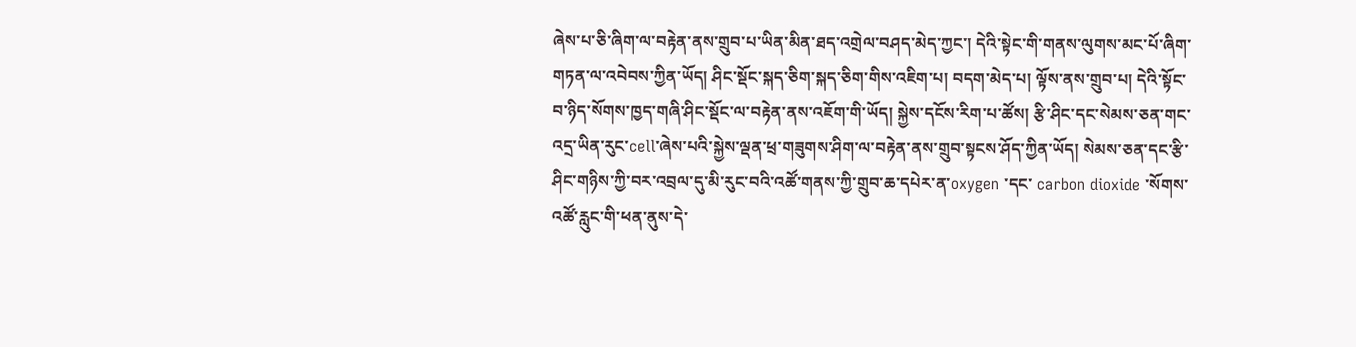ཞེས་པ་ཅི་ཞིག་ལ་བརྟེན་ནས་གྲུབ་པ་ཡིན་མིན་ཐད་འགྲེལ་བཤད་མེད་ཀྱང་། དེའི་སྟེང་གི་གནས་ལུགས་མང་པོ་ཞིག་གཏན་ལ་འབེབས་ཀྱིན་ཡོད། ཤིང་སྡོང་སྐད་ཅིག་སྐད་ཅིག་གིས་འཇིག་པ། བདག་མེད་པ། ལྟོས་ནས་གྲུབ་པ། དེའི་སྟོང་བ་ཉིད་སོགས་ཁྱད་གཞི་ཤིང་སྡོང་ལ་བརྟེན་ནས་འཇོག་གི་ཡོད། སྐྱེས་དངོས་རིག་པ་ཚོས། རྩི་ཤིང་དང་སེམས་ཅན་གང་འདྲ་ཡིན་རུང་cell་ཞེས་པའི་སྐྱེས་ལྡན་ཕྲ་གཟུགས་ཤིག་ལ་བརྟེན་ནས་གྲུབ་སྟངས་ཤོད་ཀྱིན་ཡོད། སེམས་ཅན་དང་རྩི་ཤིང་གཉིས་ཀྱི་བར་འབྲལ་དུ་མི་རུང་བའི་འཚོ་གནས་ཀྱི་གྲུབ་ཆ་དཔེར་ན་oxygen ་དང་ carbon dioxide ་སོགས་འཚོ་རླུང་གི་ཕན་ནུས་དེ་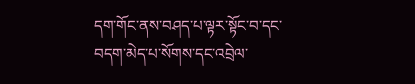དག་གོང་ནས་བཤད་པ་ལྟར་སྟོང་བ་དང་བདག་མེད་པ་སོགས་དང་འབྲེལ་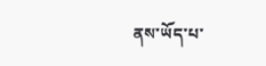ནས་ཡོད་པ་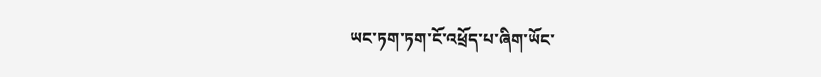ཡང་ཏག་ཏག་ངོ་འཕྲོད་པ་ཞིག་ཡོང་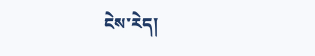ངེས་རེད།